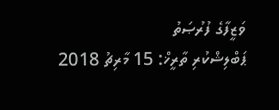ވަޒީފާގެ ފުރުޞަތު
ޕަބްލިޝްކުރި ތާރީޚް: 15 މާރިޗު 2018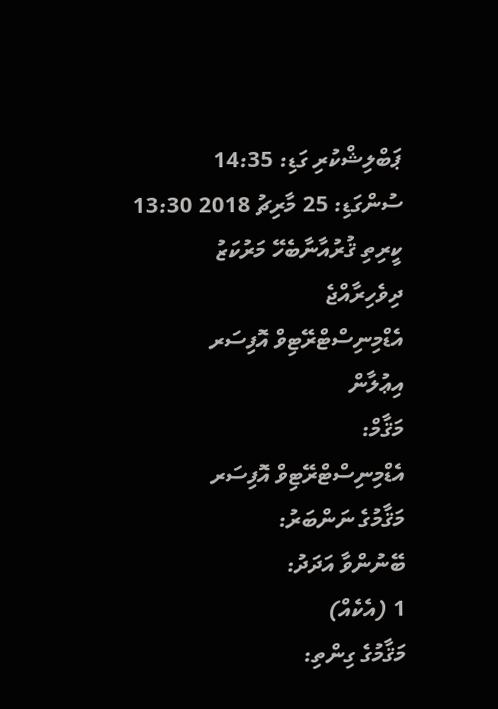ޕަބްލިޝްކުރި ގަޑި: 14:35
ސުންގަޑި: 25 މާރިޗު 2018 13:30
ކީރިތި ޤުރުއާނާބެހޭ މަރުކަޒު
ދިވެހިރާއްޖެ
އެޑްމިނިސްޓްރޭޓިވް އޮފިސަރ
އިޢުލާން
މަޤާމް:
އެޑްމިނިސްޓްރޭޓިވް އޮފިސަރ
މަޤާމުގެ ނަންބަރު:
ބޭނުންވާ އަދަދު:
1 (އެކެއް)
މަޤާމުގެ ގިންތި: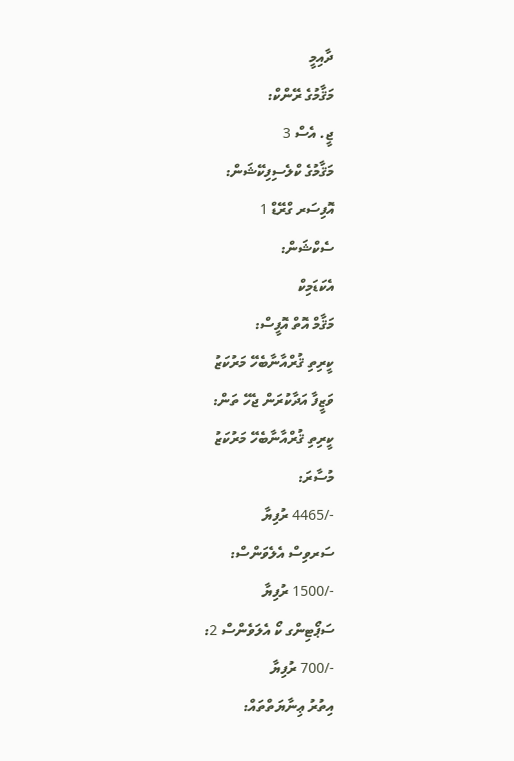ދާއިމީ
މަޤާމުގެ ރޭންކް:
ޖީ. އެސް 3
މަޤާމުގެ ކްލެސިފިކޭޝަން:
އޮފިސަރ ގްރޭޑް 1
ސެކްޝަން:
އެކަޑަމިކް
މަޤާމް އޮތް އޮފީސް:
ކީރިތި ޤުރްއާނާބެހޭ މަރުކަޒު
ވަޒީފާ އަދާކުރަން ޖެހޭ ތަން:
ކީރިތި ޤުރްއާނާބެހޭ މަރުކަޒު
މުސާރަ:
-/4465 ރުފިޔާ
ސަރވިސް އެލެވަންސް:
-/1500 ރުފިޔާ
ސަޕޯޓިންގ ކޯ އެލަވެންސް 2:
-/700 ރުފިޔާ
އިތުރު ޢިނާޔަތްތައް: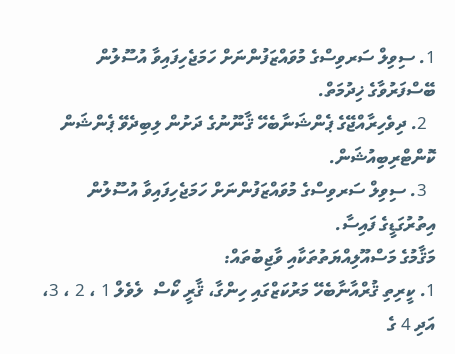1. ސިވިލް ސަރވިސްގެ މުވައްޒަފުންނަށް ހަމަޖެހިފައިވާ އުސޫލުން ބޭސްފަރުވާގެ ޚިދުމަތް.
  2. ދިވެހިރާއްޖޭގެ ޕެންޝަނާބެހޭ ޤާނޫނުގެ ދަށުން ލިބިދެވޭ ޕެންޝަން ކޮންޓްރިބިއުޝަން.
  3. ސިވިލް ސަރވިސްގެ މުވައްޒަފުންނަށް ހަމަޖެހިފައިވާ އުސޫލުން އިތުރުގަޑީގެ ފައިސާ.
މަޤާމުގެ މަސްއޫލިއްޔަތުތަކާއި ވާޖިބުތައް:
1. ކީރިތި ޤުރްއާނާބެހޭ މަރުކަޒްގައި ހިންގާ، ޤާރީ ކޯސް  ލެވެލް 1 ، 2 ، 3، އަދި 4 ގެ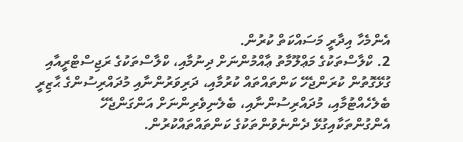އެންމެހާ އިދާރީ މަސައްކަތް ކުރުން.
2. ކްލާސްތަކުގެ މަޢްލޫމާތު ޢާއްމުންނަށް ދިނުމާއި، ކްލާސްތަކުގެ ރަޖިސްޓްރީއާއި ގުޅޭގޮތުން ކުރަންޖެހޭ ކަންތައްތައް ކުރުމާއި، ދަރިވަރުންނާއި މުދައްރިސުންގެ ޙާޒިރީ ބެލެހެއްޓުމާއި، މުދައްރިސުންނާއި، ބެލެނިވެރިންނަށް އަންގަންޖެހޭ އެންގުންތަކާއިގުޅޭ ދެންނެވުންތަކުގެ ކަންތައްތައްކުރުން.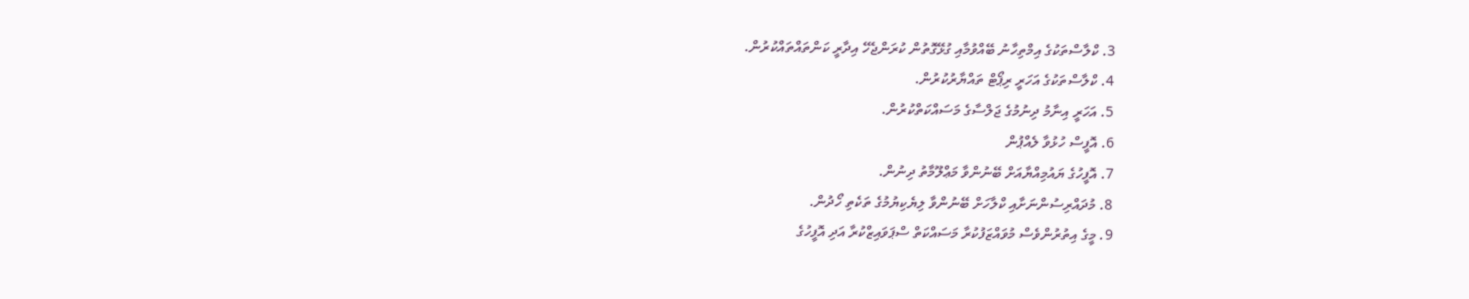3. ކްލާސްތަކުގެ އިމްތިހާނު ބޭއްވުމާއި ގުޅޭގޮތުން ކުރަންޖެހޭ އިދާރީ ކަންތައްތައްކުރުން.
4. ކްލާސްތަކުގެ އަހަރީ ރިޕޯޓް ތައްޔާރުކުރުން.
5. އަހަރީ އިނާމު ދިނުމުގެ ޖަލްސާގެ މަސައްކަތްކުރުން.
6. އޮފީސް ހުޅުވާ ލެއްޕުން
7. އޮފީހުގެ ޔައުމިއްޔާއަށް ބޭނުންވާ މަޢްލޫމާތު ދިނުން.
8. މުދައްރިސުންނަށާއި ކްލާހަށް ބޭނުންވާ ލިޔެކިޔުމުގެ ތަކެތި ހޯދުން.
9. މީގެ އިތުރުންވެސް މުވައްޒަފުކުރާ މަސައްކަތް ސްޕަވައިޒްކުރާ އަދި އޮފީހުގެ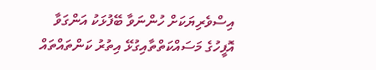އިސްވެރިޔަކަށް ހުންނަވާ ބޭފުޅަކު އަންގަވާ އޮފީހުގެ މަސައްކަތްތާއިގުޅޭ އިތުރު ކަންތައްތައް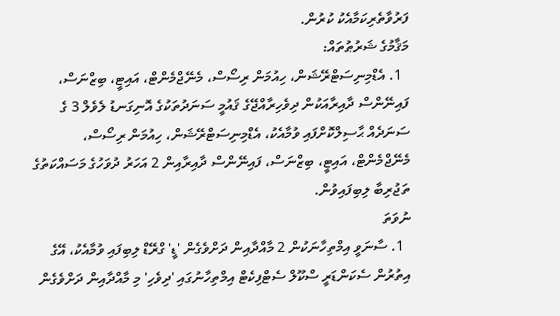ފަރުވާތެރިކަމާއެކު ކުރުން.
މަޤާމުގެ ޝަރުޠުތައް:
  1. އެޑްމިނިސަޓްރޭޝަން، ހިއުމަން ރިސޯސް، މެނޭޖްމެންޓް، އައިޓީ، ބިޒްނަސް، ފައިނޭންސް ދާއިރާއަކުން ދިވެހިރާއްޖޭގެ ޤައުމީ ސަނަދުތަކުގެ އޮނިގަނޑު ލެވެލް 3 ގެ ސަނަދެއް ޙާސިލްކޮށްފައި ވުމާއެކު، އެޑްމިނިސަޓްރޭޝަން، ހިއުމަން ރިސޯސް، މެނޭޖްމެންޓް، އައިޓީ، ބިޒްނަސް، ފައިނޭންސް ދާއިރާއިން 2 އަހަރު ދުވަހުގެ މަސައްކަތުގެ ތަޖުރިބާ ލިބިފައިވުން.
ނުވަތަ
  1. ސާނަވީ އިމްތިހާނަކުން 2 މާއްދާއިން ދަށްވެގެން 'ޑީ' ގްރޭޑް ލިބިފައި ވުމާއެކު، އޭގެ އިތުރުން ސެކަންޑަރީ ސްކޫލް ސެޓްފިކެޓް އިމްތިހާނުގައި 'ދިވެހި' މި މާއްދާއިން ދަށްވެގެން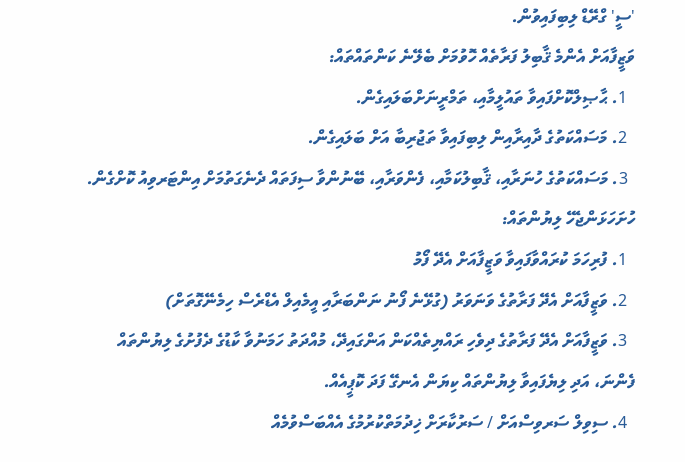'ސީ' ގްރޭޑް ލިބިފައިވުން.
ވަޒީފާއަށް އެންމެ ޤާބިލު ފަރާތެއް ހޮވުމަށް ބެލޭނެ ކަންތައްތައް:
  1. ޙާޞިލްކޮށްފައިވާ ތައުލީމާއި، ތަމްރީނަށްބަލައިގެން.
  2. މަސައްކަތުގެ ދާއިރާއިން ލިބިފައިވާ ތަޖުރިބާ އަށް ބަލައިގެން.
  3. މަސައްކަތުގެ ހުނަރާއި، ޤާބިލުކަމާއި، ފެންވަރާއި، ބޭނުންވާ ސިފަތައް ދެނެގަތުމަށް އިންޓަރވިއު ކޮށްގެން.
ހުށަހަޅަންޖެހޭ ލިޔުންތައް:
  1. ފުރިހަމަ ކުރައްވާފައިވާ ވަޒީފާއަށް އެދޭ ފޯމު
  2. ވަޒީފާއަށް އެދޭ ފަރާތުގެ ވަނަވަރު (ގުޅޭނެ ފޯނު ނަންބަރާއި އީމެއިލް އެޑްރެސް ހިމެނޭގޮތަށް)
  3. ވަޒީފާއަށް އެދޭ ފަރާތުގެ ދިވެހި ރައްޔިތެއްކަން އަންގައިދޭ، މުއްދަތު ހަމަނުވާ ކާޑުގެ ދެފުށުގެ ލިޔުންތައް ފެންނަ، އަދި ލިޔެފައިވާ ލިޔުންތައް ކިޔަން އެނގޭ ފަދަ ކޮޕީއެއް.
  4. ސިވިލް ސަރވިސްއަށް / ސަރުކާރަށް ޚިދުމަތްކުރުމުގެ އެއްބަސްވުމެއް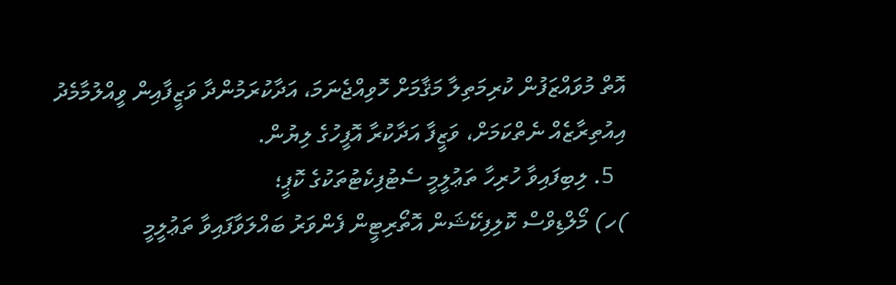އޮތް މުވައްޒަފުން ކުރިމަތިލާ މަޤާމަށް ހޮވިއްޖެނަމަ، އަދާކުރަމުންދާ ވަޒީފާއިން ވީއްލުމާމެދު އިއުތިރާޒެއް ނެތްކަމަށް، ވަޒީފާ އަދާކުރާ އޮފީހުގެ ލިޔުން.
  5. ލިބިފައިވާ ހުރިހާ ތަޢުލީމީ ސެޓުފިކެޓުތަކުގެ ކޮޕީ؛
)ހ) މޯލްޑިވްސް ކޮލިފިކޭޝަން އޮތޯރިޓީން ފެންވަރު ބައްލަވާފައިވާ ތަޢުލީމީ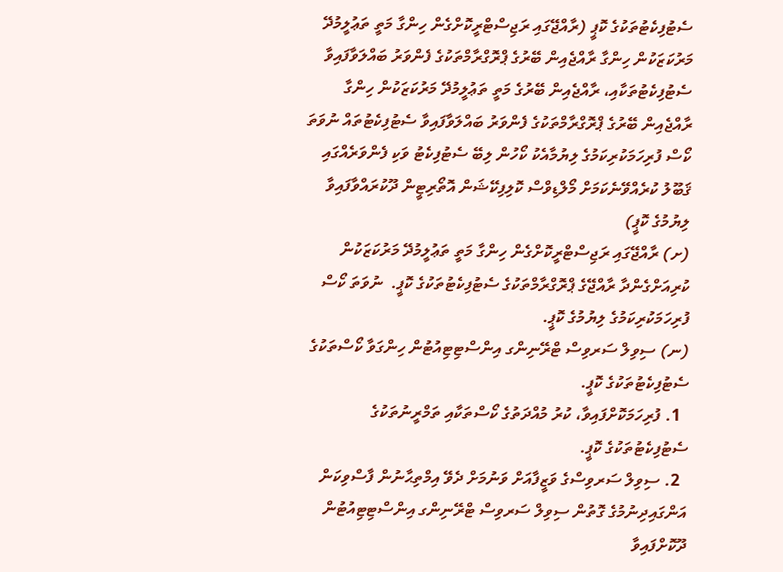ސެޓުފިކެޓުތަކުގެ ކޮޕީ (ރާއްޖޭގައި ރަޖިސްޓްރީކޮށްގެން ހިންގާ މަތީ ތަޢުލީމުދޭ މަރުކަޒަކުން ހިންގާ ރާއްޖެއިން ބޭރުގެ ޕްރޮގްރާމްތަކުގެ ފެންވަރު ބައްލަވާފައިވާ ސެޓުފިކެޓުތަކާއި، ރާއްޖެއިން ބޭރުގެ މަތީ ތަޢުލީމުދޭ މަރުކަޒަކުން ހިންގާ ރާއްޖެއިން ބޭރުގެ ޕްރޮގްރާމްތަކުގެ ފެންވަރު ބައްލަވާފައިވާ ސެޓުފިކެޓުތައް ނުވަތަ ކޯސް ފުރިހަމަކުރިކަމުގެ ލިޔުމާއެކު ކޯހުން ލިބޭ ސެޓުފިކެޓު ވަކި ފެންވަރެއްގައި ޤަބޫލު ކުރެއްވޭނެކަމަށް މޯލްޑިވްސް ކޮލިފިކޭޝަން އޮތޯރިޓީން ދޫކުރައްވާފައިވާ ލިޔުމުގެ ކޮޕީ)
(ށ) ރާއްޖޭގައި ރަޖިސްޓްރީކޮށްގެން ހިންގާ މަތީ ތަޢުލީމުދޭ މަރުކަޒަކުން ކުރިއަށްގެންދާ ރާއްޖޭގެ ޕްރޮގްރާމްތަކުގެ ސެޓުފިކެޓުތަކުގެ ކޮޕީ.  ނުވަތަ ކޯސް ފުރިހަމަކުރިކަމުގެ ލިޔުމުގެ ކޮޕީ.
(ނ) ސިވިލް ސަރވިސް ޓްރޭނިންގ އިންސްޓިޓިއުޓުން ހިންގަވާ ކޯސްތަކުގެ ސެޓުފިކެޓުތަކުގެ ކޮޕީ.
  1. ފުރިހަމަކޮށްފައިވާ، ކުރު މުއްދަތުގެ ކޯސްތަކާއި ތަމްރީނުތަކުގެ ސެޓުފިކެޓުތަކުގެ ކޮޕީ.
  2. ސިވިލް ސަރވިސްގެ ވަޒީފާއަށް ވަނުމަށް ދެވޭ އިމްތިޙާނުން ފާސްވިކަން އަންގައިދިނުމުގެ ގޮތުން ސިވިލް ސަރވިސް ޓްރޭނިންގ އިންސްޓިޓިއުޓުން ދޫކޮށްފައިވާ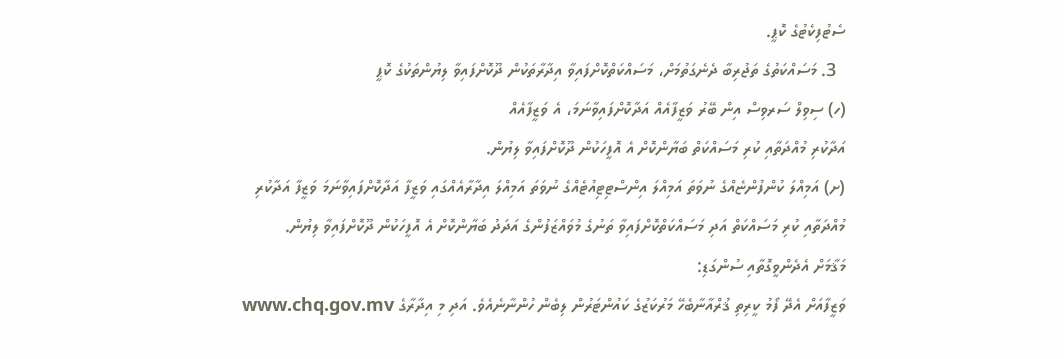ސެޓުފިކެޓުގެ ކޮޕީ.
  3. މަސައްކަތުގެ ތަޖުރިބާ ދެނެގަތުމަށް، މަސައްކަތްކޮށްފައިވާ އިދާރާތަކުން ދޫކޮށްފައިވާ ލިޔުންތަކުގެ ކޮޕީ
(ހ) ސިވިލް ސަރވިސް އިން ބޭރު ވަޒީފާއެއް އަދާކޮށްފައިވާނަމަ، އެ ވަޒީފާއެއް
އަދާކުރި މުއްދަތާއި ކުރި މަސައްކަތް ބަޔާންކޮށް އެ އޮފީހަކުން ދޫކޮށްފައިވާ ލިޔުން.
(ށ) އަމިއްލަ ކުންފުންޏެއްގެ ނުވަތަ އަމިއްލަ އިންސްޓިޓިއުޓެއްގެ ނުވަތަ އަމިއްލަ އިދާރާއެއްގައި ވަޒީފާ އަދާކޮށްފައިވާނަމަ ވަޒީފާ އަދާކުރި މުއްދަތާއި ކުރި މަސައްކަތް އަދި މަސައްކަތްކޮށްފައިވާ ތަނުގެ މުވައްޒަފުންގެ އަދަދު ބަޔާންކޮށް އެ އޮފީހަކުން ދޫކޮށްފައިވާ ލިޔުން.
މަޤާމަށް އެދެންވީގޮތާއި ސުންގަޑި:
ވަޒީފާއަށް އެދޭ ފޯމު ކީރިތި ޤުރްއާނާބެހޭ މަރުކަޒުގެ ކައުންޓަރުން ލިބެން ހުންނާނެއެވެ. އަދި މި އިދާރާގެ www.chq.gov.mv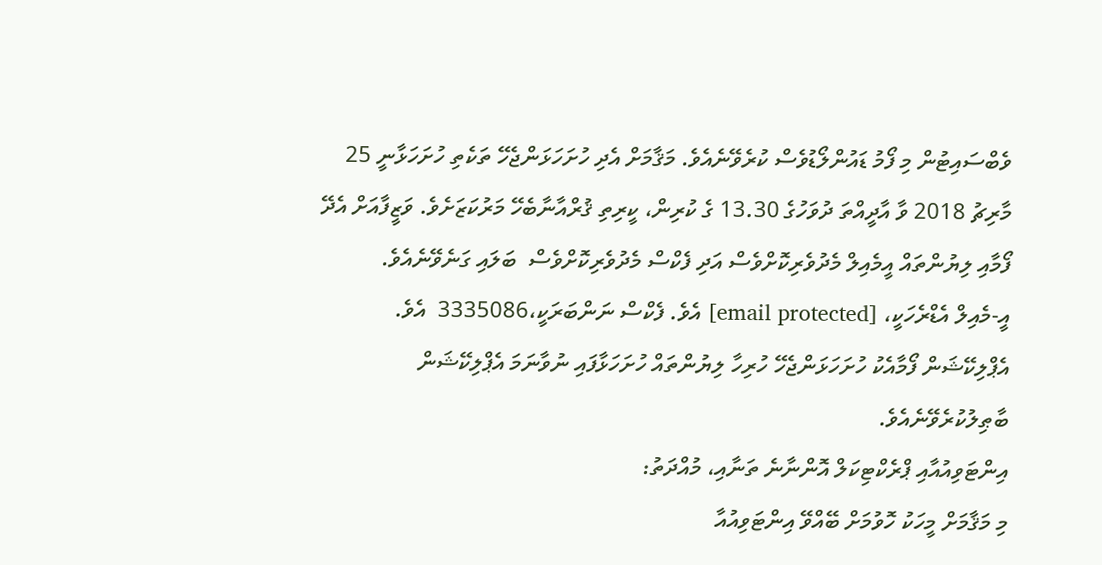ވެބްސައިޓުން މި ފޯމު ޑައުންލޯޑުވެސް ކުރެވޭނެއެވެ. މަޤާމަށް އެދި ހުށަހަޅަންޖެހޭ ތަކެތި ހުށަހަޅާނީ 25 މާރިޗު 2018 ވާ އާދީއްތަ ދުވަހުގެ 13.30 ގެ ކުރިން، ކީރިތި ޤުރްއާނާބެހޭ މަރުކަޒަށެވެ. ވަޒީފާއަށް އެދޭ ފޯމާއި ލިޔުންތައް އީމެއިލް މެދުވެރިކޮށްވެސް އަދި ފެކްސް މެދުވެރިކޮށްވެސް  ބަލައި ގަނެވޭނެއެވެ.
އީ-މެއިލް އެޑްރެހަކީ، [email protected] އެވެ. ފެކްސް ނަންބަރަކީ،3335086  އެވެ.
އެޕްލިކޭޝަން ފޯމާއެކު ހުށަހަޅަންޖެހޭ ހުރިހާ ލިޔުންތައް ހުށަހަޅާފައި ނުވާނަމަ އެޕްލިކޭޝަން ބާޠިލުކުރެވޭނެއެވެ.
އިންޓަވިއުއާއި ޕްރެކްޓިކަލް އޮންނާނެ ތަނާއި، މުއްދަތު:
މި މަޤާމަށް މީހަކު ހޮވުމަށް ބޭއްވޭ އިންޓަވިއުއާ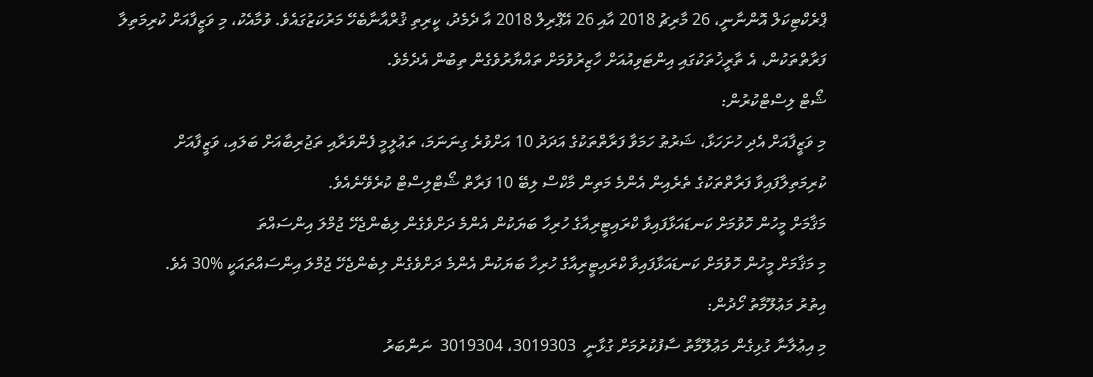ޕްރެކްޓިކަލް އޮންނާނީ، 26 މާރިޗު 2018 އާއި 26 އޭޕްރިލް 2018 އާ ދެމެދު، ކީރިތި ޤުރްއާނާބެހޭ މަރުކަޒުގައެވެ. ވުމާއެކު، މި ވަޒީފާއަށް ކުރިމަތިލާ ފަރާތްތަކުން، އެ ތާރީޚުތަކުގައި އިންޓަވިއުއަށް ހާޒިރުވުމަށް ތައްޔާރުވެގެން ތިބުން އެދެމެވެ.
ޝޯޓް ލިސްޓްކުރުން:
މި ވަޒީފާއަށް އެދި ހުށަހަޅާ، ޝަރުޠު ހަމަވާ ފަރާތްތަކުގެ އަދަދު 10 އަށްވުރެ ގިނަނަމަ، ތަޢުލީމީ ފެންވަރާއި ތަޖުރިބާއަށް ބަލައި، ވަޒީފާއަށް ކުރިމަތިލާފައިވާ ފަރާތްތަކުގެ ތެރެއިން އެންމެ މަތިން މާކްސް ލިބޭ 10 ފަރާތް ޝޯޓްލިސްޓް ކުރެވޭނެއެވެ.
މަޤާމަށް މީހުން ހޮވުމަށް ކަނޑައަޅާފައިވާ ކްރައިޓީރިއާގެ ހުރިހާ ބަޔަކުން އެންމެ ދަށްވެގެން ލިބެންޖެހޭ ޖުމްލަ އިންސައްތަ
މި މަޤާމަށް މީހުން ހޮވުމަށް ކަނޑައަޅާފައިވާ ކްރައިޓީރިއާގެ ހުރިހާ ބަޔަކުން އެންމެ ދަށްވެގެން ލިބެންޖެހޭ ޖުމްލަ އިންސައްތައަކީ %30 އެވެ.
އިތުރު މަޢުލޫމާތު ހޯދުން:
މި އިޢުލާނާ ގުޅިގެން މަޢުލޫމާތު ސާފުކުރުމަށް ގުޅާނީ  3019303، 3019304  ނަންބަރު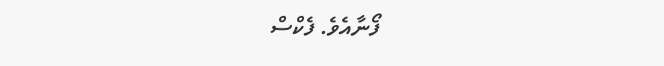ފޯނާއެވެ. ފެކްސް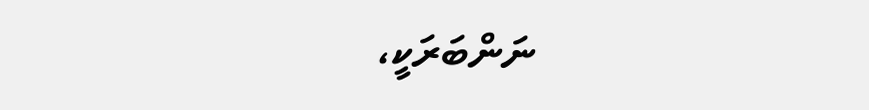ނަންބަރަކީ،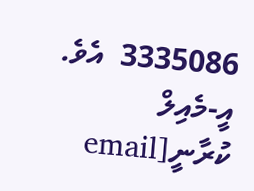3335086  އެވެ. އީ-މެއިލް ކުރާނީ[email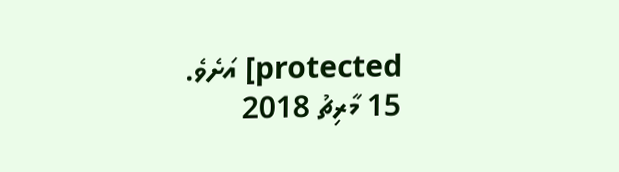protected] އަށެވެ.
15 މާރިޗު 2018